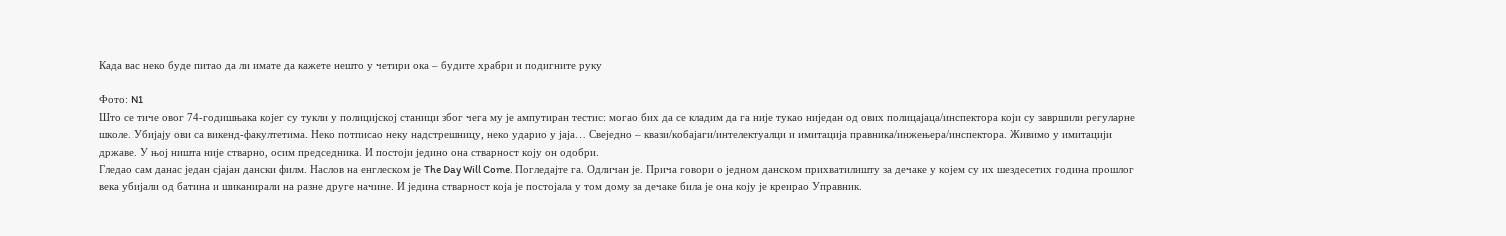Када вас неко буде питао да ли имате да кажете нешто у четири ока – будите храбри и подигните руку

Фото: N1
Што се тиче овог 74-годишњака којег су тукли у полицијској станици због чега му је ампутиран тестис: могао бих да се кладим да га није тукао ниједан од ових полицајаца/инспектора који су завршили регуларне школе. Убијају ови са викенд-факултетима. Неко потписао неку надстрешницу, неко ударио у јаја… Свеједно – квази/кобајаги/интелектуалци и имитација правника/инжењера/инспектора. Живимо у имитацији државе. У њој ништа није стварно, осим председника. И постоји једино она стварност коју он одобри.
Гледао сам данас један сјајан дански филм. Наслов на енглеском је The Day Will Come. Погледајте га. Одличан је. Прича говори о једном данском прихватилишту за дечаке у којем су их шездесетих година прошлог века убијали од батина и шиканирали на разне друге начине. И једина стварност која је постојала у том дому за дечаке била је она коју је креирао Управник.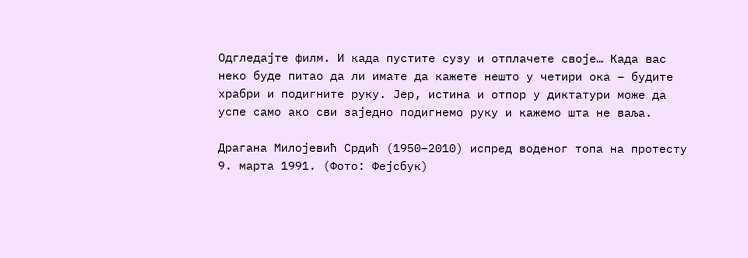Одгледајте филм. И када пустите сузу и отплачете своје… Када вас неко буде питао да ли имате да кажете нешто у четири ока – будите храбри и подигните руку. Јер, истина и отпор у диктатури може да успе само ако сви заједно подигнемо руку и кажемо шта не ваља.

Драгана Милојевић Срдић (1950–2010) испред воденог топа на протесту 9. марта 1991. (Фото: Фејсбук)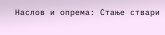Наслов и опрема: Стање ствари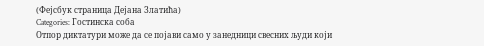(Фејсбук страница Дејана Златића)
Categories: Гостинска соба
Отпор диктатури може да се појави само у занедници свесних људи који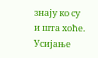знају ко су и шта хоће.
Усијање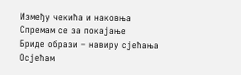Између чекића и наковња
Спремам се за покајање
Бриде образи – навиру сјећања
Осјећам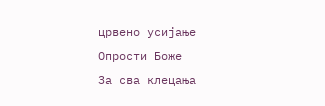црвено усијање
Опрости Боже
За сва клецања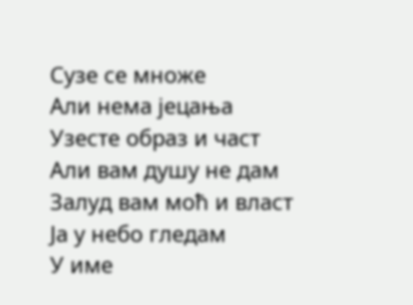Сузе се множе
Али нема јецања
Узесте образ и част
Али вам душу не дам
Залуд вам моћ и власт
Ја у небо гледам
У име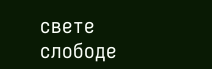свете слободе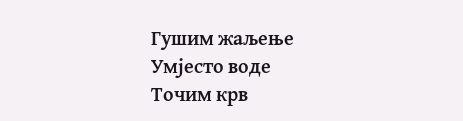Гушим жаљење
Умјесто воде
Точим крв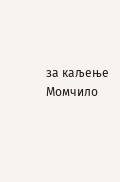за каљење
Момчило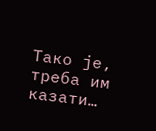Тако је, треба им казати…